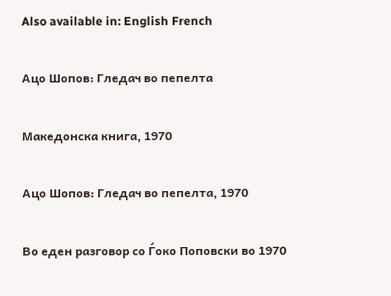Also available in: English French

Ацо Шопов: Гледач во пепелта

Македонска книга, 1970

Ацо Шопов: Гледач во пепелта, 1970

Во еден разговор со Ѓоко Поповски во 1970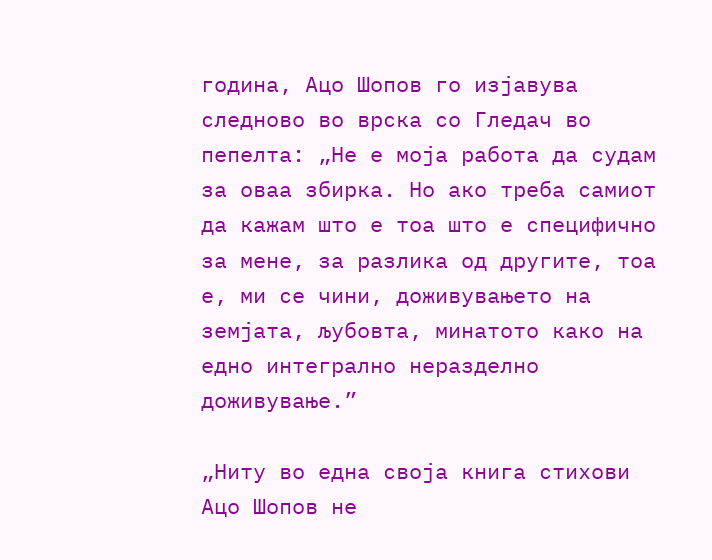година, Ацо Шопов го изјавува следново во врска со Гледач во пепелта: „Не е моја работа да судам за оваа збирка. Но ако треба самиот да кажам што е тоа што е специфично за мене, за разлика од другите, тоа е, ми се чини, доживувањето на земјата, љубовта, минатото како на едно интегрално неразделно доживување.”

„Ниту во една своја книга стихови Ацо Шопов не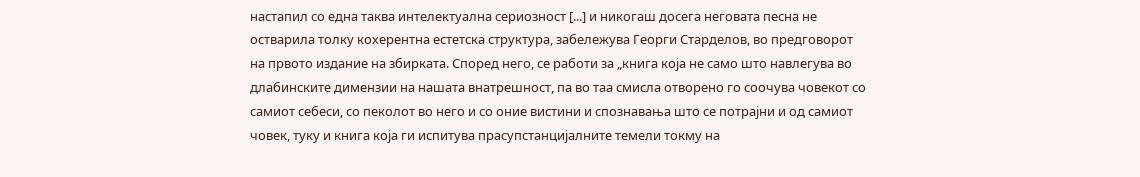настапил со една таква интелектуална сериозност [...] и никогаш досега неговата песна не остварила толку кохерентна естетска структура, забележува Георги Старделов, во предговорот на првото издание на збирката. Според него, се работи за „книга која не само што навлегува во длабинските димензии на нашата внатрешност, па во таа смисла отворено го соочува човекот со самиот себеси, со пеколот во него и со оние вистини и спознавања што се потрајни и од самиот човек, туку и книга која ги испитува прасупстанцијалните темели токму на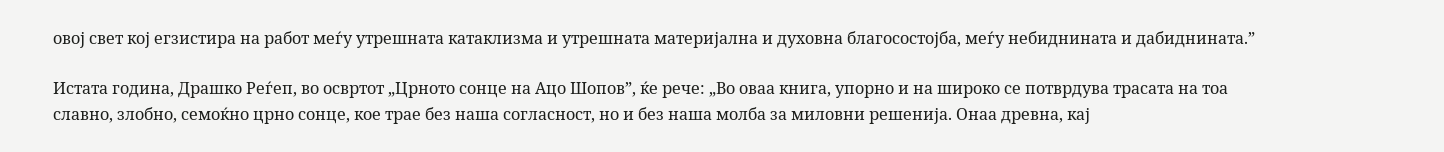овој свет кој егзистира на работ меѓу утрешната катаклизма и утрешната материјална и духовна благосостојба, меѓу небиднината и дабиднината.”

Истата година, Драшко Реѓеп, во освртот „Црното сонце на Ацо Шопов”, ќе рече: „Во оваа книга, упорно и на широко се потврдува трасата на тоа славно, злобно, семоќно црно сонце, кое трае без наша согласност, но и без нашa молба за миловни решенија. Онаа древна, кај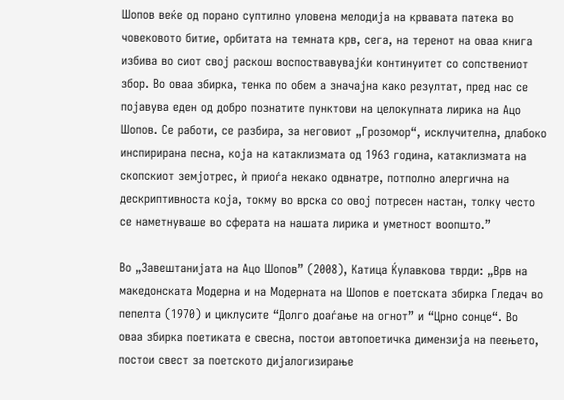Шопов веќе од порано суптилно уловена мелодија на крвавата патека во човековото битие, орбитата на темната крв, сега, на теренот на оваа книга избива во сиот свој раскош воспоствавувајќи континуитет со сопствениот збор. Во оваа збирка, тенка по обем а значајна како резултат, пред нас се појавува еден од добро познатите пунктови на целокупната лирика на Ацо Шопов. Се работи, се разбира, за неговиот „Грозомор“, исклучителна, длабоко инспирирана песна, која на катаклизмата од 1963 година, катаклизмата на скопскиот земјотрес, ѝ приоѓа некако одвнатре, потполно алергична на дескриптивноста која, токму во врска со овој потресен настан, толку често се наметнуваше во сферата на нашата лирика и уметност воопшто.”

Во „Завештанијата на Ацо Шопов” (2008), Катица Ќулавкова тврди: „Врв на македонската Модерна и на Модерната на Шопов е поетската збирка Гледач во пепелта (1970) и циклусите “Долго доаѓање на огнот” и “Црно сонце“. Во оваа збирка поетиката е свесна, постои автопоетичка димензија на пеењето, постои свест за поетското дијалогизирање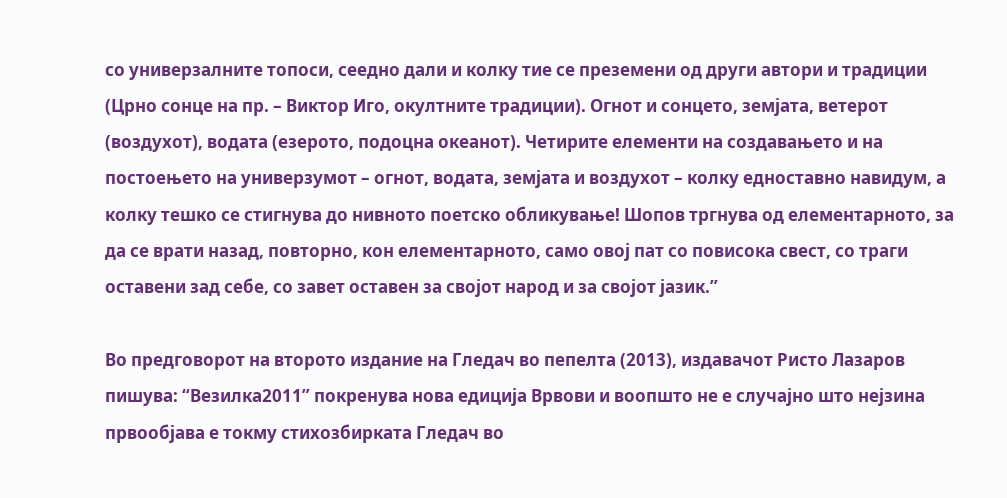со универзалните топоси, сеедно дали и колку тие се преземени од други автори и традиции (Црно сонце на пр. – Виктор Иго, окултните традиции). Огнот и сонцето, земјата, ветерот (воздухот), водата (езерото, подоцна океанот). Четирите елементи на создавањето и на постоењето на универзумот – огнот, водата, земјата и воздухот – колку едноставно навидум, а колку тешко се стигнува до нивното поетско обликување! Шопов тргнува од елементарното, за да се врати назад, повторно, кон елементарното, само овој пат со повисока свест, со траги оставени зад себе, со завет оставен за својот народ и за својот јазик.”

Во предговорот на второто издание на Гледач во пепелта (2013), издавачот Ристо Лазаров пишува: “Везилка2011” покренува нова едиција Врвови и воопшто не е случајно што нејзина првообјава е токму стихозбирката Гледач во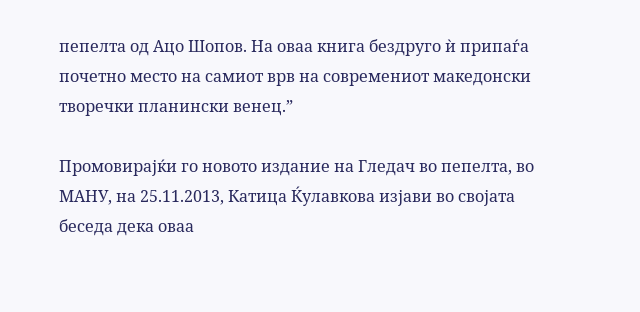пепелта од Ацо Шопов. На оваа книга бездруго ѝ припаѓа почетно место на самиот врв на современиот македонски творечки планински венец.”

Промовирајќи го новото издание на Гледач во пепелта, во МАНУ, на 25.11.2013, Катица Ќулавкова изјави во својата беседа дека оваа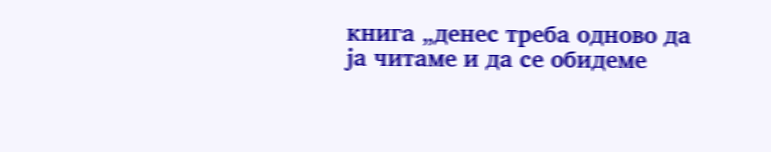книга „денес треба одново да ја читаме и да се обидеме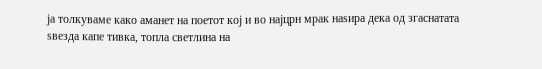ја толкуваме како аманет на поетот кој и во најцрн мрак наѕира дека од згаснатата ѕвезда капе тивка, топла светлина на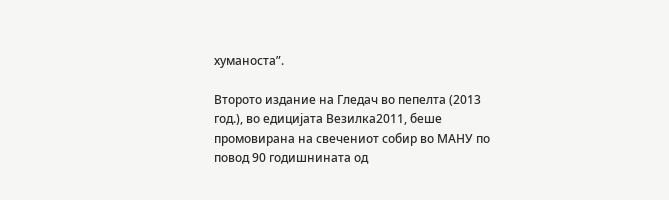хуманоста”.

Второто издание на Гледач во пепелта (2013 год.), во едицијата Везилка2011, беше промовирана на свечениот собир во МАНУ по повод 90 годишнината од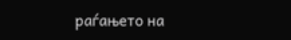раѓањето на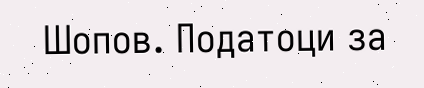Шопов. Податоци за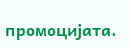промоцијата.